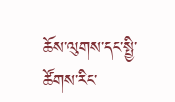ཆོས་ལུགས་དང་སྤྱི་ཚོགས་རིང་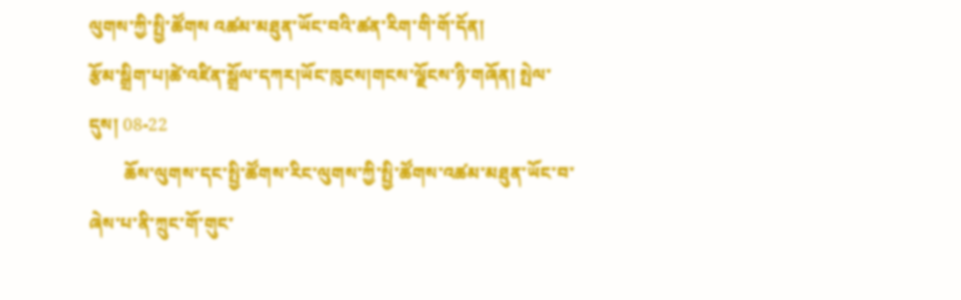ལུགས་ཀྱི་སྤྱི་ཚོགས འཚམ་མཐུན་ཡོང་བའི་ཚན་རིག་གི་གོ་དོན།
རྩོམ་སྒྲིག་པ།ཚེ་འཛིན་སྒྲོལ་དཀར།ཡོང་ཁུངས།གངས་ལྗོངས་ཉི་གཞོན། སྤེལ་དུས། 08-22
        ཆོས་ལུགས་དང་སྤྱི་ཚོགས་རིང་ལུགས་ཀྱི་སྤྱི་ཚོགས་འཚམ་མཐུན་ཡོང་བ་ཞེས་པ་ནི་ཀྲུང་གོ་གུང་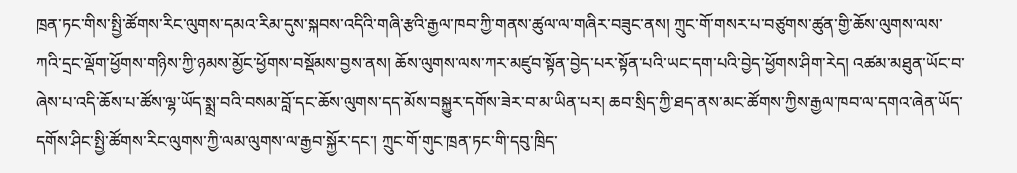ཁྲན་ཏང་གིས་སྤྱི་ཚོགས་རིང་ལུགས་དམའ་རིམ་དུས་སྐབས་འདིའི་གཞི་རྩའི་རྒྱལ་ཁབ་ཀྱི་གནས་ཚུལ་ལ་གཞིར་བཟུང་ནས། ཀྲུང་གོ་གསར་པ་བཙུགས་ཚུན་གྱི་ཆོས་ལུགས་ལས་ཀའི་དྲང་ལྡོག་ཕྱོགས་གཉིས་ཀྱི་ཉམས་མྱོང་ཕྱོགས་བསྡོམས་བྱས་ནས། ཆོས་ལུགས་ལས་ཀར་མཛུབ་སྟོན་བྱེད་པར་སྟོན་པའི་ཡང་དག་པའི་བྱེད་ཕྱོགས་ཤིག་རེད། འཚམ་མཐུན་ཡོང་བ་ཞེས་པ་འདི་ཆོས་པ་ཚོས་ལྷ་ཡོད་སྨྲ་བའི་བསམ་བློ་དང་ཆོས་ལུགས་དད་མོས་བསྐྱུར་དགོས་ཟེར་བ་མ་ཡིན་པར། ཆབ་སྲིད་ཀྱི་ཐད་ནས་མང་ཚོགས་ཀྱིས་རྒྱལ་ཁབ་ལ་དགའ་ཞེན་ཡོད་དགོས་ཤིང་སྤྱི་ཚོགས་རིང་ལུགས་ཀྱི་ལམ་ལུགས་ལ་རྒྱབ་སྐྱོར་དང་། ཀྲུང་གོ་གུང་ཁྲན་ཏང་གི་དབུ་ཁྲིད་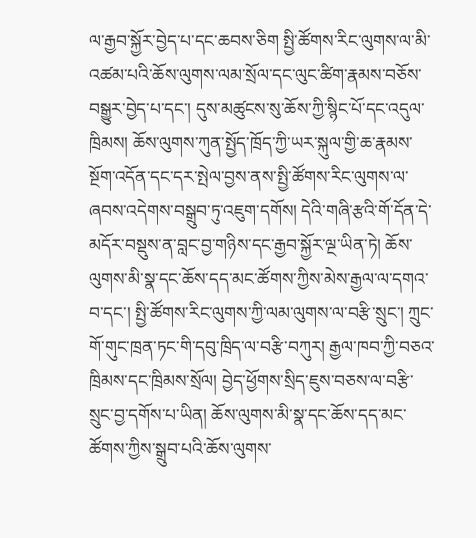ལ་རྒྱབ་སྐྱོར་བྱེད་པ་དང་ཆབས་ཅིག སྤྱི་ཚོགས་རིང་ལུགས་ལ་མི་འཚམ་པའི་ཆོས་ལུགས་ལམ་སྲོལ་དང་ལུང་ཚིག་རྣམས་བཅོས་བསྒྱུར་བྱེད་པ་དང་། དུས་མཚུངས་སུ་ཆོས་ཀྱི་སྙིང་པོ་དང་འདུལ་ཁྲིམས། ཆོས་ལུགས་ཀུན་སྤྱོད་ཁྲོད་ཀྱི་ཡར་སྐུལ་གྱི་ཆ་རྣམས་སྔོག་འདོན་དང་དར་སྤེལ་བྱས་ནས་སྤྱི་ཚོགས་རིང་ལུགས་ལ་ཞབས་འདེགས་བསྒྲུབ་ཏུ་འཇུག་དགོས། དེའི་གཞི་རྩའི་གོ་དོན་དེ་མདོར་བསྡུས་ན་བླང་བྱ་གཉིས་དང་རྒྱབ་སྐྱོར་ལྔ་ཡིན་ཏེ། ཆོས་ལུགས་མི་སྣ་དང་ཆོས་དད་མང་ཚོགས་ཀྱིས་མེས་རྒྱལ་ལ་དགའ་བ་དང་། སྤྱི་ཚོགས་རིང་ལུགས་ཀྱི་ལམ་ལུགས་ལ་བརྩི་སྲུང་། ཀྲུང་གོ་གུང་ཁྲན་ཏང་གི་དབུ་ཁྲིད་ལ་བརྩི་བཀུར། རྒྱལ་ཁབ་ཀྱི་བཅའ་ཁྲིམས་དང་ཁྲིམས་སྲོལ། བྱེད་ཕྱོགས་སྲིད་ཇུས་བཅས་ལ་བརྩི་སྲུང་བྱ་དགོས་པ་ཡིན། ཆོས་ལུགས་མི་སྣ་དང་ཆོས་དད་མང་ཚོགས་ཀྱིས་སྒྲུབ་པའི་ཆོས་ལུགས་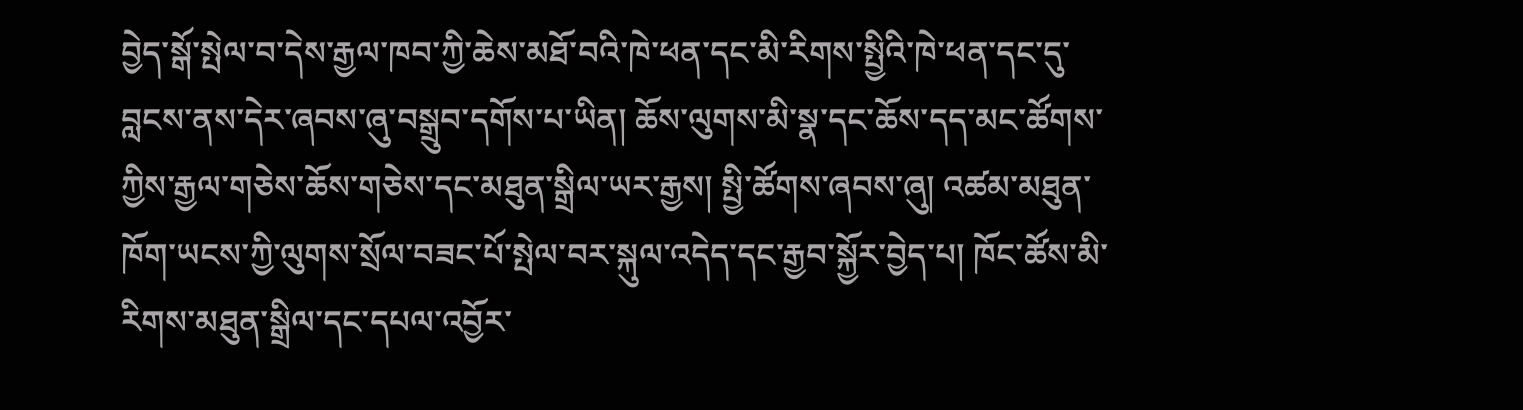བྱེད་སྒོ་སྤེལ་བ་དེས་རྒྱལ་ཁབ་ཀྱི་ཆེས་མཐོ་བའི་ཁེ་ཕན་དང་མི་རིགས་སྤྱིའི་ཁེ་ཕན་དང་དུ་བླངས་ནས་དེར་ཞབས་ཞུ་བསྒྲུབ་དགོས་པ་ཡིན། ཆོས་ལུགས་མི་སྣ་དང་ཆོས་དད་མང་ཚོགས་ཀྱིས་རྒྱལ་གཅེས་ཆོས་གཅེས་དང་མཐུན་སྒྲིལ་ཡར་རྒྱས། སྤྱི་ཚོགས་ཞབས་ཞུ། འཚམ་མཐུན་ཁོག་ཡངས་ཀྱི་ལུགས་སྲོལ་བཟང་པོ་སྤེལ་བར་སྐུལ་འདེད་དང་རྒྱབ་སྐྱོར་བྱེད་པ། ཁོང་ཚོས་མི་རིགས་མཐུན་སྒྲིལ་དང་དཔལ་འབྱོར་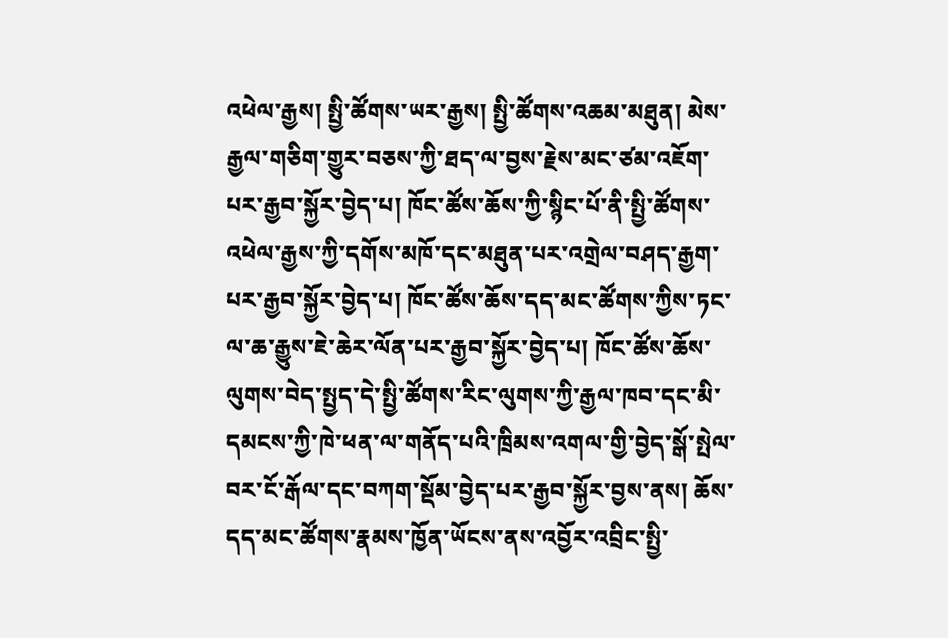འཕེལ་རྒྱས། སྤྱི་ཚོགས་ཡར་རྒྱས། སྤྱི་ཚོགས་འཆམ་མཐུན། མེས་རྒྱལ་གཅིག་གྱུར་བཅས་ཀྱི་ཐད་ལ་བྱས་རྗེས་མང་ཙམ་འཇོག་པར་རྒྱབ་སྐྱོར་བྱེད་པ། ཁོང་ཚོས་ཆོས་ཀྱི་སྙིང་པོ་ནི་སྤྱི་ཚོགས་འཕེལ་རྒྱས་ཀྱི་དགོས་མཁོ་དང་མཐུན་པར་འགྲེལ་བཤད་རྒྱག་པར་རྒྱབ་སྐྱོར་བྱེད་པ། ཁོང་ཚོས་ཆོས་དད་མང་ཚོགས་ཀྱིས་ཏང་ལ་ཆ་རྒྱུས་ཇེ་ཆེར་ལོན་པར་རྒྱབ་སྐྱོར་བྱེད་པ། ཁོང་ཚོས་ཆོས་ལུགས་བེད་སྤྱད་དེ་སྤྱི་ཚོགས་རིང་ལུགས་ཀྱི་རྒྱལ་ཁབ་དང་མི་དམངས་ཀྱི་ཁེ་ཕན་ལ་གནོད་པའི་ཁྲིམས་འགལ་གྱི་བྱེད་སྒོ་སྤེལ་བར་ངོ་རྒོལ་དང་བཀག་སྡོམ་བྱེད་པར་རྒྱབ་སྐྱོར་བྱས་ནས། ཆོས་དད་མང་ཚོགས་རྣམས་ཁྱོན་ཡོངས་ནས་འབྱོར་འབྲིང་སྤྱི་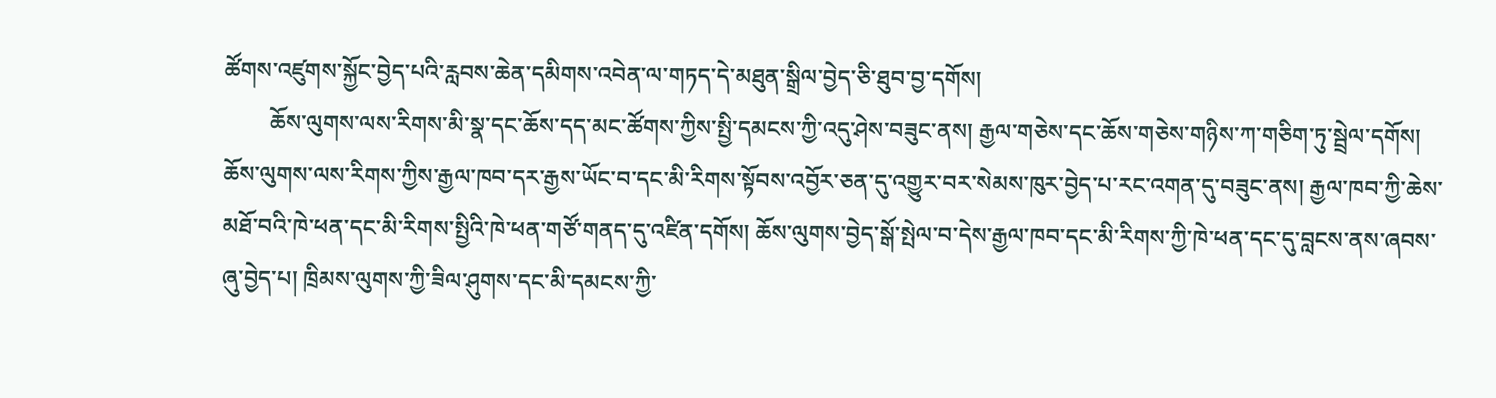ཚོགས་འཛུགས་སྐྱོང་བྱེད་པའི་རླབས་ཆེན་དམིགས་འབེན་ལ་གཏད་དེ་མཐུན་སྒྲིལ་བྱེད་ཅི་ཐུབ་བྱ་དགོས།
        ཆོས་ལུགས་ལས་རིགས་མི་སྣ་དང་ཆོས་དད་མང་ཚོགས་ཀྱིས་སྤྱི་དམངས་ཀྱི་འདུ་ཤེས་བཟུང་ནས། རྒྱལ་གཅེས་དང་ཆོས་གཅེས་གཉིས་ཀ་གཅིག་ཏུ་སྦྲེལ་དགོས། ཆོས་ལུགས་ལས་རིགས་ཀྱིས་རྒྱལ་ཁབ་དར་རྒྱས་ཡོང་བ་དང་མི་རིགས་སྟོབས་འབྱོར་ཅན་དུ་འགྱུར་བར་སེམས་ཁུར་བྱེད་པ་རང་འགན་དུ་བཟུང་ནས། རྒྱལ་ཁབ་ཀྱི་ཆེས་མཐོ་བའི་ཁེ་ཕན་དང་མི་རིགས་སྤྱིའི་ཁེ་ཕན་གཙོ་གནད་དུ་འཛིན་དགོས། ཆོས་ལུགས་བྱེད་སྒོ་སྤེལ་བ་དེས་རྒྱལ་ཁབ་དང་མི་རིགས་ཀྱི་ཁེ་ཕན་དང་དུ་བླངས་ནས་ཞབས་ཞུ་བྱེད་པ། ཁྲིམས་ལུགས་ཀྱི་ཟིལ་ཤུགས་དང་མི་དམངས་ཀྱི་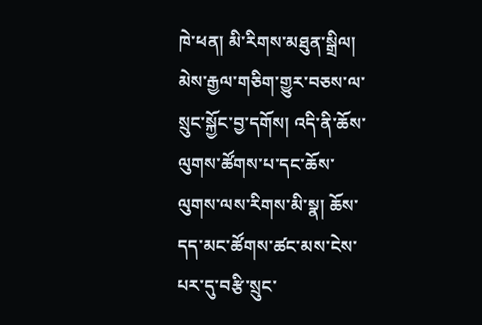ཁེ་ཕན། མི་རིགས་མཐུན་སྒྲིལ། མེས་རྒྱལ་གཅིག་གྱུར་བཅས་ལ་སྲུང་སྐྱོང་བྱ་དགོས། འདི་ནི་ཆོས་ལུགས་ཚོགས་པ་དང་ཆོས་ལུགས་ལས་རིགས་མི་སྣ། ཆོས་དད་མང་ཚོགས་ཚང་མས་ངེས་པར་དུ་བརྩི་སྲུང་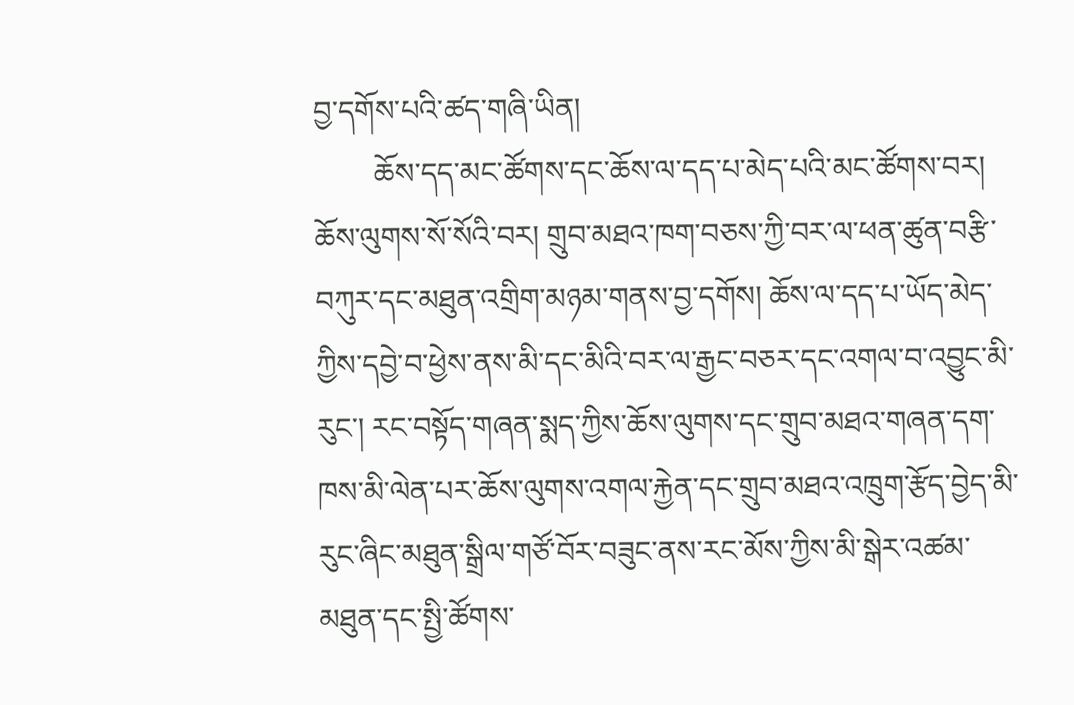བྱ་དགོས་པའི་ཚད་གཞི་ཡིན།
        ཆོས་དད་མང་ཚོགས་དང་ཆོས་ལ་དད་པ་མེད་པའི་མང་ཚོགས་བར། ཆོས་ལུགས་སོ་སོའི་བར། གྲུབ་མཐའ་ཁག་བཅས་ཀྱི་བར་ལ་ཕན་ཚུན་བརྩི་བཀུར་དང་མཐུན་འགྲིག་མཉམ་གནས་བྱ་དགོས། ཆོས་ལ་དད་པ་ཡོད་མེད་ཀྱིས་དབྱེ་བ་ཕྱེས་ནས་མི་དང་མིའི་བར་ལ་རྒྱང་བཅར་དང་འགལ་བ་འབྱུང་མི་རུང་། རང་བསྟོད་གཞན་སྨད་ཀྱིས་ཆོས་ལུགས་དང་གྲུབ་མཐའ་གཞན་དག་ཁས་མི་ལེན་པར་ཆོས་ལུགས་འགལ་རྐྱེན་དང་གྲུབ་མཐའ་འཁྲུག་རྩོད་བྱེད་མི་རུང་ཞིང་མཐུན་སྒྲིལ་གཙོ་བོར་བཟུང་ནས་རང་མོས་ཀྱིས་མི་སྒེར་འཚམ་མཐུན་དང་སྤྱི་ཚོགས་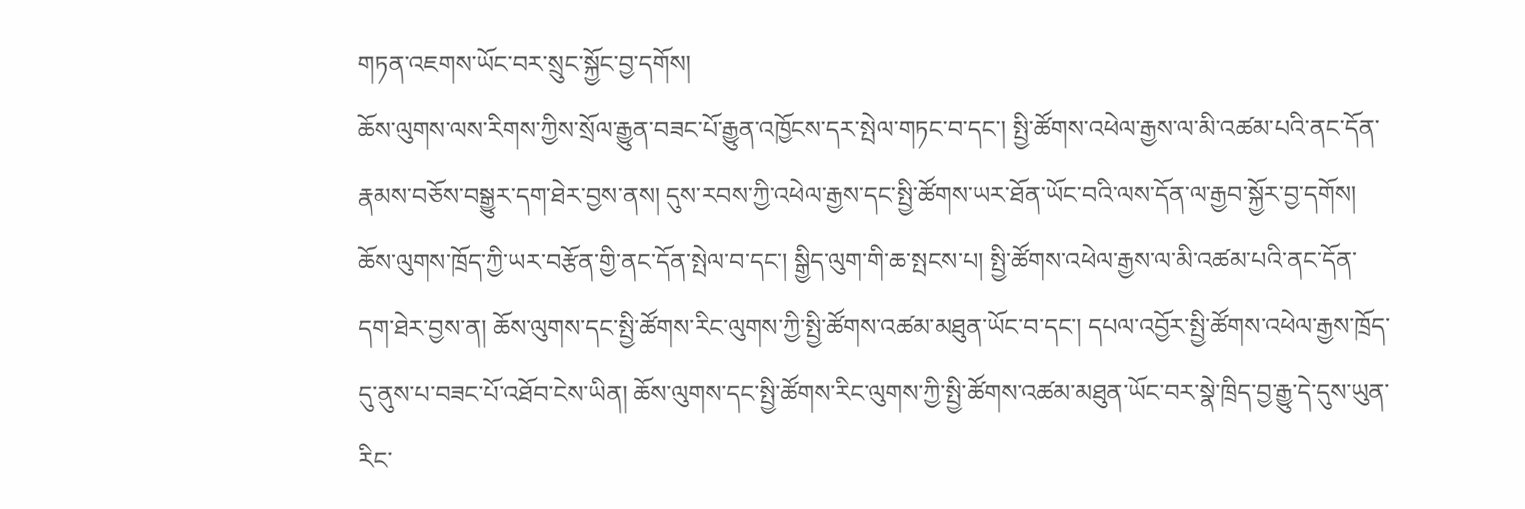གཏན་འཇགས་ཡོང་བར་སྲུང་སྐྱོང་བྱ་དགོས།
ཆོས་ལུགས་ལས་རིགས་ཀྱིས་སྲོལ་རྒྱུན་བཟང་པོ་རྒྱུན་འཁྱོངས་དར་སྤེལ་གཏང་བ་དང་། སྤྱི་ཚོགས་འཕེལ་རྒྱས་ལ་མི་འཚམ་པའི་ནང་དོན་རྣམས་བཅོས་བསྒྱུར་དག་ཐེར་བྱས་ནས། དུས་རབས་ཀྱི་འཕེལ་རྒྱས་དང་སྤྱི་ཚོགས་ཡར་ཐོན་ཡོང་བའི་ལས་དོན་ལ་རྒྱབ་སྐྱོར་བྱ་དགོས། ཆོས་ལུགས་ཁྲོད་ཀྱི་ཡར་བརྩོན་གྱི་ནང་དོན་སྤེལ་བ་དང་། སྒྱིད་ལུག་གི་ཆ་སྤངས་པ། སྤྱི་ཚོགས་འཕེལ་རྒྱས་ལ་མི་འཚམ་པའི་ནང་དོན་དག་ཐེར་བྱས་ན། ཆོས་ལུགས་དང་སྤྱི་ཚོགས་རིང་ལུགས་ཀྱི་སྤྱི་ཚོགས་འཚམ་མཐུན་ཡོང་བ་དང་། དཔལ་འབྱོར་སྤྱི་ཚོགས་འཕེལ་རྒྱས་ཁྲོད་དུ་ནུས་པ་བཟང་པོ་འཐོབ་ངེས་ཡིན། ཆོས་ལུགས་དང་སྤྱི་ཚོགས་རིང་ལུགས་ཀྱི་སྤྱི་ཚོགས་འཚམ་མཐུན་ཡོང་བར་སྣེ་ཁྲིད་བྱ་རྒྱུ་དེ་དུས་ཡུན་རིང་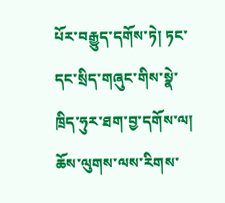པོར་བརྒྱུད་དགོས་ཏེ། ཏང་དང་སྲིད་གཞུང་གིས་སྣེ་ཁྲིད་ཧུར་ཐག་བྱ་དགོས་ལ། ཆོས་ལུགས་ལས་རིགས་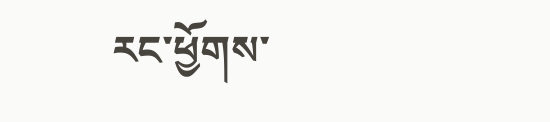རང་ཕྱོགས་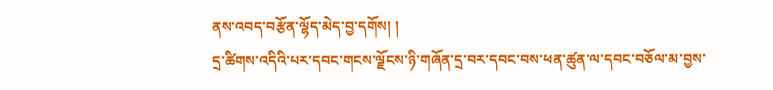ནས་འབད་བརྩོན་ལྷོད་མེད་བྱ་དགོས། །
དྲ་ཚིགས་འདིའི་པར་དབང་གངས་ལྗོངས་ཉི་གཞོན་དྲ་བར་དབང་བས་ཕན་ཚུན་ལ་དབང་བཅོལ་མ་བྱས་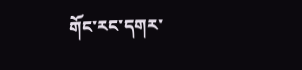གོང་རང་དགར་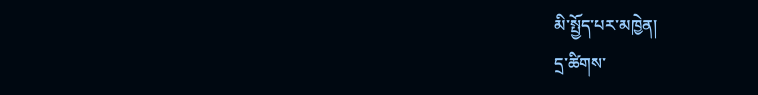མི་སྤྱོད་པར་མཁྱེན།
དྲ་ཚིགས་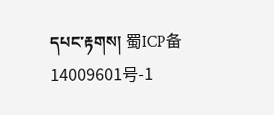དཔང་རྟགས། 蜀ICP备14009601号-1